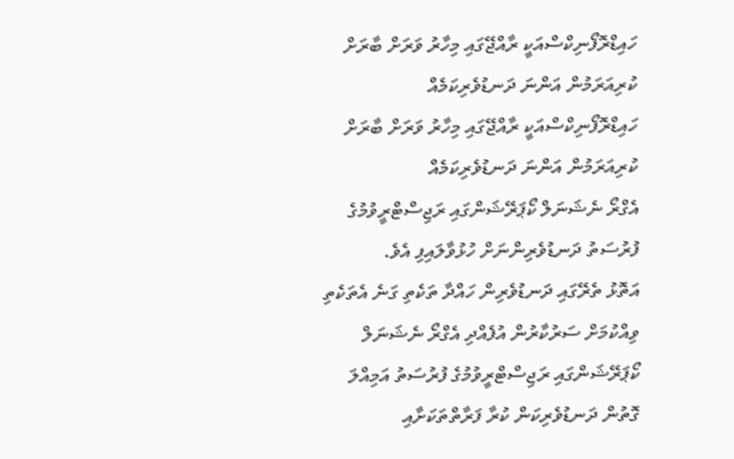ހައިޑްރޮފޯނިކްސްއަކީ ރާއްޖޭގައި މިހާރު ވަރަށް ބާރަށް ކުރިއަރަމުން އަންނަ ދަނޑުވެރިކަމެއް
ހައިޑްރޮފޯނިކްސްއަކީ ރާއްޖޭގައި މިހާރު ވަރަށް ބާރަށް ކުރިއަރަމުން އަންނަ ދަނޑުވެރިކަމެއް
އެގްރޯ ނެޝަނަލް ކޯޕަރޭޝަންގައި ރަޖިސްޓްރީވުމުގެ ފުރުސަތު ދަނޑުވެރިންނަށް ހުޅުވާލައިފި އެވެ.
އަތޮޅު ތެރޭގައި ދަނޑުވެރިން ހައްދާ ތަކެތި ގަނެ އެތަކެތި ވިއްކުމަށް ސަރުކާރުން އުފެއްދި އެގްރޯ ނެޝަނަލް ކޯޕަރޭޝަންގައި ރަޖިސްޓްރީވުމުގެ ފުރުސަތު އަމިއްލަ ގޮތުން ދަނޑުވެރިކަން ކުރާ ފަރާތްތަކަށާއި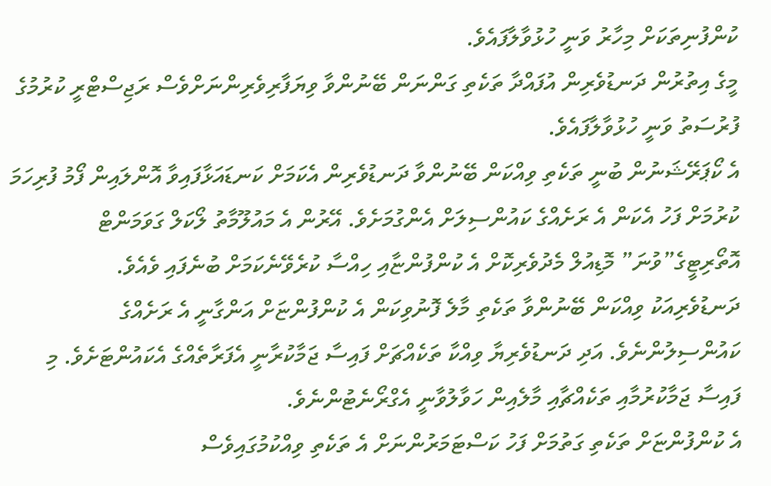ކުންފުނިތަކަށް މިހާރު ވަނީ ހުޅުވާލާފައެވެ.
މީގެ އިތުރުން ދަނޑުވެރިން އުފައްދާ ތަކެތި ގަންނަން ބޭނުންވާ ވިޔަފާރިވެރިންނަށްވެސް ރަޖިސްޓްރީ ކުރުމުގެ ފުރުސަތު ވަނީ ހުޅުވާލާފައެވެ.
އެ ކޯޕަރޭޝަނުން ބުނީ ތަކެތި ވިއްކަން ބޭނުންވާ ދަނޑުވެރިން އެކަމަށް ކަނޑައަޅާފައިވާ އޮންލައިން ފޯމު ފުރިހަމަ ކުރުމަށް ފަހު އެކަން އެ ރަށެއްގެ ކައުންސިލަށް އެންގުމަށެވެ. އޭރުން އެ މައުލޫމާތު ލޯކަލް ގަވަމަންޓް އޮތޯރިޓީގެ”ވުނަ” މޮޑިއުލް މެދުވެރިކޮށް އެ ކުންފުންޏާއި ހިއްސާ ކުރެވޭނެކަމަށް ބުނެފައި ވެއެވެ.
ދަނޑުވެރިއަކު ވިއްކަން ބޭނުންވާ ތަކެތި މާލެ ފޮނުވިކަން އެ ކުންފުންޏަށް އަންގާނީ އެ ރަށެއްގެ ކައުންސިލުންނެވެ. އަދި ދަނޑުވެރިޔާ ވިއްކާ ތަކެއްޗަށް ފައިސާ ޖަމާކުރާނީ އެފަރާތެއްގެ އެކައުންޓަށެވެ. މި ފައިސާ ޖަމާކުރުމާއި ތަކެއްޗާއި މާލެއިން ހަވާލުވާނީ އެގްރޯނެޓުންނެވެ.
އެ ކުންފުންޏަށް ތަކެތި ގަތުމަށް ފަހު ކަސްޓަމަރުންނަށް އެ ތަކެތި ވިއްކުމުގައިވެސް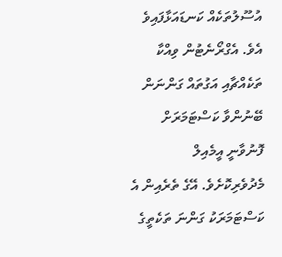އުސޫލުތަކެއް ކަނޑައަޅާފައިވެ އެވެ. އެގްރޯނެޓުން ވިއްކާ ތަކެއްޗާއި އަގުތައް ގަންނަން ބޭނުންވާ ކަސްޓަމަރަށް ފޮނުވާނީ އީމެއިލް މެދުވެރިކޮށެވެ. އޭގެ ތެރެއިން އެ ކަސްޓަމަރަކު ގަންނަ ތަކެތީގެ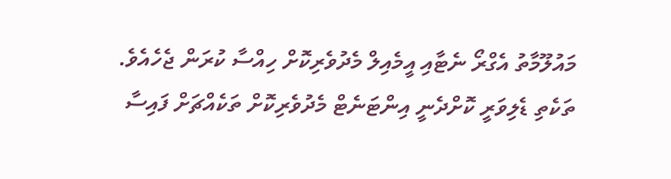މައުލޫމާތު އެގްރޯ ނެޓާއި އީމެއިލް މެދުވެރިކޮށް ހިއްސާ ކުރަން ޖެހެއެވެ.
ތަކެތި ޑެލިވަރީ ކޮށްދެނީ އިންޓަނެޓް މެދުވެރިކޮށް ތަކެއްޗަށް ފައިސާ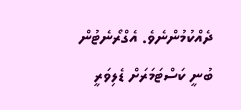ދެއްކުމުންނެވެ. އެގްރޯނެޓުން ބުނީ ކަސްޓަމަރަށް ޑެލިވަރީ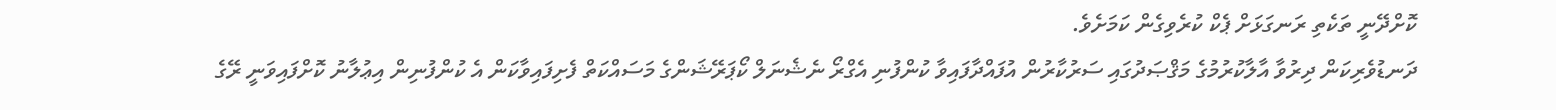ކޮށްދޭނީ ތަކެތި ރަނގަޅަށް ޕެކް ކުރެވިގެން ކަމަށެވެ.
ދަނޑުވެރިކަން ދިރުވާ އާލާކުރުމުގެ މަޤްޞަދުގައި ސަރުކާރުން އުފައްދާފައިވާ ކުންފުނި އެގްރޯ ނެޝެނަލް ކޯޕަރޭޝަންގެ މަސައްކަތް ފެށިފައިވާކަން އެ ކުންފުނިން އިޢުލާނު ކޮށްފައިވަނީ ރޭގެ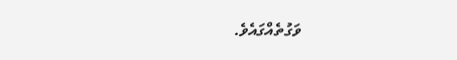ވަގުތެއްގައެވެ.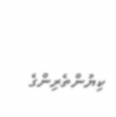ކިޔުންތެރިންގެ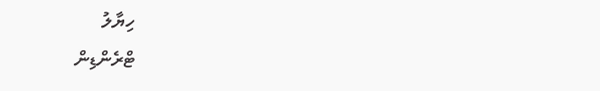ހިޔާލު
ޓްރެންޑިން